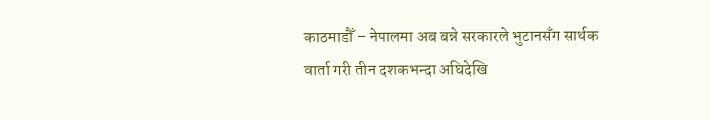काठमाडौँ – नेपालमा अब बन्ने सरकारले भुटानसँग सार्थक वार्ता गरी तीन दशकभन्दा अघिदेखि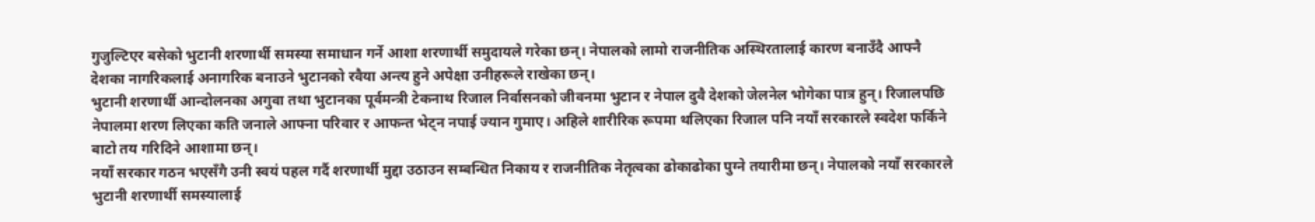गुजुल्टिएर बसेको भुटानी शरणार्थी समस्या समाधान गर्ने आशा शरणार्थी समुदायले गरेका छन्। नेपालको लामो राजनीतिक अस्थिरतालाई कारण बनाउँदै आफ्नै देशका नागरिकलाई अनागरिक बनाउने भुटानको रवैया अन्त्य हुने अपेक्षा उनीहरूले राखेका छन्।
भुटानी शरणार्थी आन्दोलनका अगुवा तथा भुटानका पूर्वमन्त्री टेकनाथ रिजाल निर्वासनको जीवनमा भुटान र नेपाल दुवै देशको जेलनेल भोगेका पात्र हुन्। रिजालपछि नेपालमा शरण लिएका कति जनाले आफ्ना परिवार र आफन्त भेट्न नपाई ज्यान गुमाए। अहिले शारीरिक रूपमा थलिएका रिजाल पनि नयाँ सरकारले स्वदेश फर्किने बाटो तय गरिदिने आशामा छन्।
नयाँ सरकार गठन भएसँगै उनी स्वयं पहल गर्दै शरणार्थी मुद्दा उठाउन सम्बन्धित निकाय र राजनीतिक नेतृत्वका ढोकाढोका पुग्ने तयारीमा छन्। नेपालको नयाँ सरकारले भुटानी शरणार्थी समस्यालाई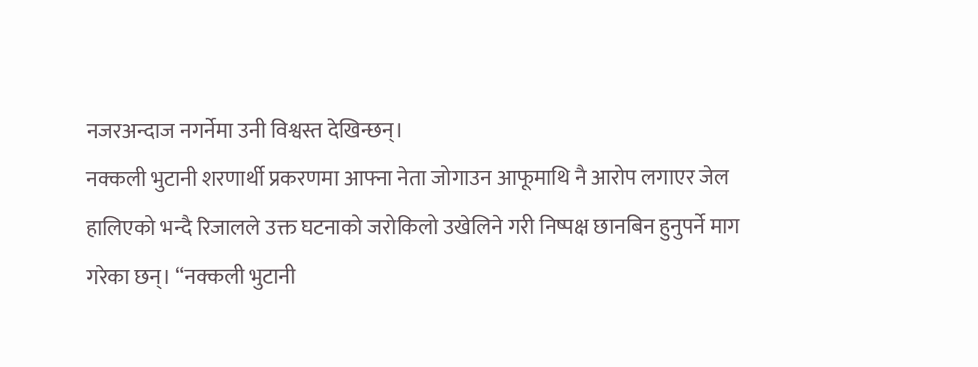नजरअन्दाज नगर्नेमा उनी विश्वस्त देखिन्छन्।
नक्कली भुटानी शरणार्थी प्रकरणमा आफ्ना नेता जोगाउन आफूमाथि नै आरोप लगाएर जेल हालिएको भन्दै रिजालले उक्त घटनाको जरोकिलो उखेलिने गरी निष्पक्ष छानबिन हुनुपर्ने माग गरेका छन्। “नक्कली भुटानी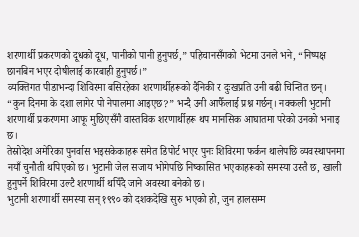शरणार्थी प्रकरणको दूधको दूध, पानीको पानी हुनुपर्छ,” पहिचानसँगको भेटमा उनले भने, “निष्पक्ष छानबिन भएर दोषीलाई कारबाही हुनुपर्छ।”
व्यक्तिगत पीडाभन्दा शिविरमा बसिरहेका शरणार्थीहरूको दैनिकी र दुःखप्रति उनी बढी चिन्तित छन्। “कुन दिनमा के दशा लागेर पो नेपालमा आइएछ?” भन्दै उनी आफैँलाई प्रश्न गर्छन्। नक्कली भुटानी शरणार्थी प्रकरणमा आफू मुछिएसँगै वास्तविक शरणार्थीहरू थप मानसिक आघातमा परेको उनको भनाइ छ।
तेस्रोदेश अमेरिका पुनर्वास भइसकेकाहरू समेत डिपोर्ट भएर पुनः शिविरमा फर्कन थालेपछि व्यवस्थापनमा नयाँ चुनौती थपिएको छ। भुटानी जेल सजाय भोगेपछि निष्कासित भएकाहरूको समस्या उस्तै छ, खाली हुनुपर्ने शिविरमा उल्टै शरणार्थी थपिँदै जाने अवस्था बनेको छ।
भुटानी शरणार्थी समस्या सन् १९९० को दशकदेखि सुरु भएको हो, जुन हालसम्म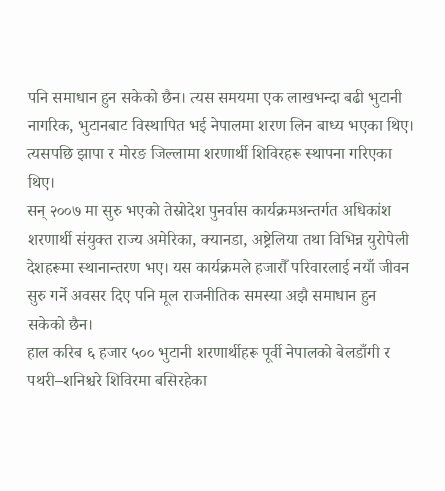पनि समाधान हुन सकेको छैन। त्यस समयमा एक लाखभन्दा बढी भुटानी नागरिक, भुटानबाट विस्थापित भई नेपालमा शरण लिन बाध्य भएका थिए। त्यसपछि झापा र मोरङ जिल्लामा शरणार्थी शिविरहरू स्थापना गरिएका थिए।
सन् २००७ मा सुरु भएको तेस्रोदेश पुनर्वास कार्यक्रमअन्तर्गत अधिकांश शरणार्थी संयुक्त राज्य अमेरिका, क्यानडा, अष्ट्रेलिया तथा विभिन्न युरोपेली देशहरूमा स्थानान्तरण भए। यस कार्यक्रमले हजारौँ परिवारलाई नयाँ जीवन सुरु गर्ने अवसर दिए पनि मूल राजनीतिक समस्या अझै समाधान हुन सकेको छैन।
हाल करिब ६ हजार ५०० भुटानी शरणार्थीहरू पूर्वी नेपालको बेलडाँगी र पथरी–शनिश्चरे शिविरमा बसिरहेका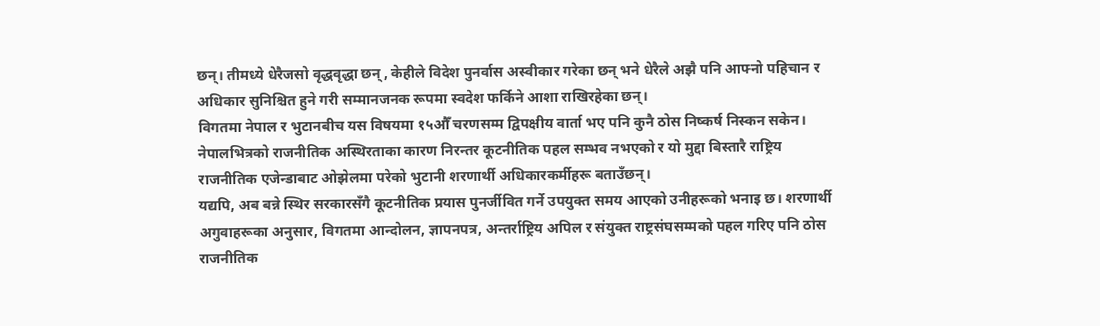छन्। तीमध्ये धेरैजसो वृद्धवृद्धा छन्, केहीले विदेश पुनर्वास अस्वीकार गरेका छन् भने धेरैले अझै पनि आफ्नो पहिचान र अधिकार सुनिश्चित हुने गरी सम्मानजनक रूपमा स्वदेश फर्किने आशा राखिरहेका छन्।
विगतमा नेपाल र भुटानबीच यस विषयमा १५औँ चरणसम्म द्विपक्षीय वार्ता भए पनि कुनै ठोस निष्कर्ष निस्कन सकेन। नेपालभित्रको राजनीतिक अस्थिरताका कारण निरन्तर कूटनीतिक पहल सम्भव नभएको र यो मुद्दा बिस्तारै राष्ट्रिय राजनीतिक एजेन्डाबाट ओझेलमा परेको भुटानी शरणार्थी अधिकारकर्मीहरू बताउँछन्।
यद्यपि, अब बन्ने स्थिर सरकारसँगै कूटनीतिक प्रयास पुनर्जीवित गर्ने उपयुक्त समय आएको उनीहरूको भनाइ छ। शरणार्थी अगुवाहरूका अनुसार, विगतमा आन्दोलन, ज्ञापनपत्र, अन्तर्राष्ट्रिय अपिल र संयुक्त राष्ट्रसंघसम्मको पहल गरिए पनि ठोस राजनीतिक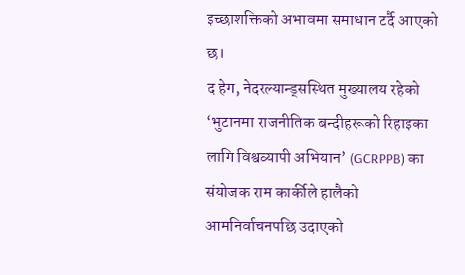इच्छाशक्तिको अभावमा समाधान टर्दै आएको छ।
द हेग, नेदरल्यान्ड्सस्थित मुख्यालय रहेको ‘भुटानमा राजनीतिक बन्दीहरूको रिहाइका लागि विश्वव्यापी अभियान’ (GCRPPB) का संयोजक राम कार्कीले हालैको आमनिर्वाचनपछि उदाएको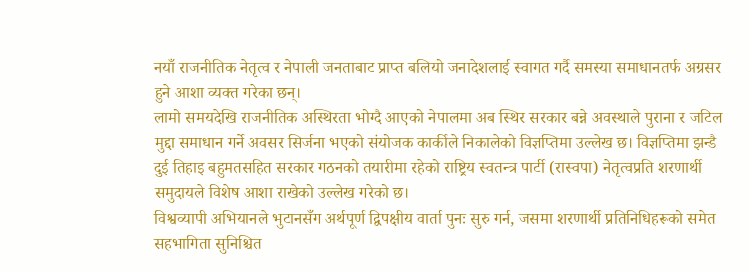नयाँ राजनीतिक नेतृत्व र नेपाली जनताबाट प्राप्त बलियो जनादेशलाई स्वागत गर्दै समस्या समाधानतर्फ अग्रसर हुने आशा व्यक्त गरेका छन्।
लामो समयदेखि राजनीतिक अस्थिरता भोग्दै आएको नेपालमा अब स्थिर सरकार बन्ने अवस्थाले पुराना र जटिल मुद्दा समाधान गर्ने अवसर सिर्जना भएको संयोजक कार्कीले निकालेको विज्ञप्तिमा उल्लेख छ। विज्ञप्तिमा झन्डै दुई तिहाइ बहुमतसहित सरकार गठनको तयारीमा रहेको राष्ट्रिय स्वतन्त्र पार्टी (रास्वपा) नेतृत्वप्रति शरणार्थी समुदायले विशेष आशा राखेको उल्लेख गरेको छ।
विश्वव्यापी अभियानले भुटानसँग अर्थपूर्ण द्विपक्षीय वार्ता पुनः सुरु गर्न, जसमा शरणार्थी प्रतिनिधिहरूको समेत सहभागिता सुनिश्चित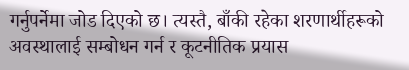गर्नुपर्नेमा जोड दिएको छ। त्यस्तै, बाँकी रहेका शरणार्थीहरूको अवस्थालाई सम्बोधन गर्न र कूटनीतिक प्रयास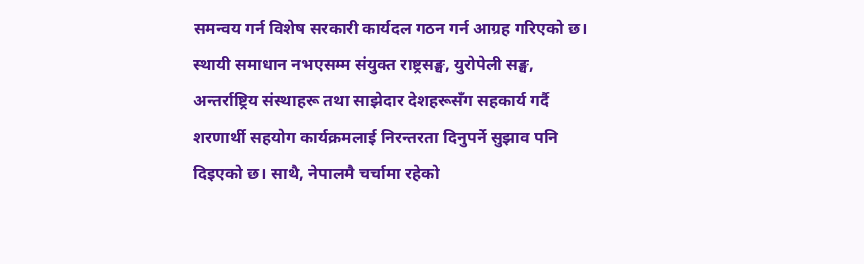समन्वय गर्न विशेष सरकारी कार्यदल गठन गर्न आग्रह गरिएको छ।
स्थायी समाधान नभएसम्म संयुक्त राष्ट्रसङ्घ, युरोपेली सङ्घ, अन्तर्राष्ट्रिय संस्थाहरू तथा साझेदार देशहरूसँग सहकार्य गर्दै शरणार्थी सहयोग कार्यक्रमलाई निरन्तरता दिनुपर्ने सुझाव पनि दिइएको छ। साथै, नेपालमै चर्चामा रहेको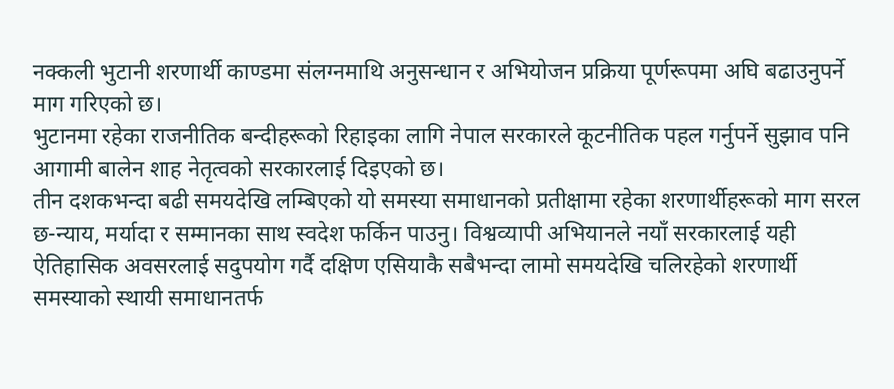नक्कली भुटानी शरणार्थी काण्डमा संलग्नमाथि अनुसन्धान र अभियोजन प्रक्रिया पूर्णरूपमा अघि बढाउनुपर्ने माग गरिएको छ।
भुटानमा रहेका राजनीतिक बन्दीहरूको रिहाइका लागि नेपाल सरकारले कूटनीतिक पहल गर्नुपर्ने सुझाव पनि आगामी बालेन शाह नेतृत्वको सरकारलाई दिइएको छ।
तीन दशकभन्दा बढी समयदेखि लम्बिएको यो समस्या समाधानको प्रतीक्षामा रहेका शरणार्थीहरूको माग सरल छ-न्याय, मर्यादा र सम्मानका साथ स्वदेश फर्किन पाउनु। विश्वव्यापी अभियानले नयाँ सरकारलाई यही ऐतिहासिक अवसरलाई सदुपयोग गर्दै दक्षिण एसियाकै सबैभन्दा लामो समयदेखि चलिरहेको शरणार्थी समस्याको स्थायी समाधानतर्फ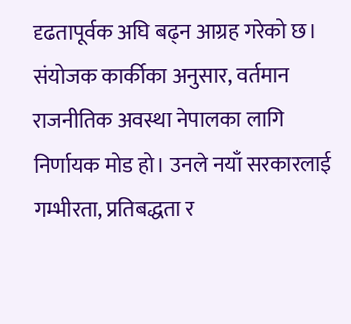दृढतापूर्वक अघि बढ्न आग्रह गरेको छ।
संयोजक कार्कीका अनुसार, वर्तमान राजनीतिक अवस्था नेपालका लागि निर्णायक मोड हो। उनले नयाँ सरकारलाई गम्भीरता, प्रतिबद्धता र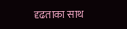दृढताका साथ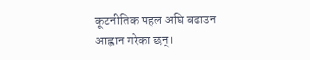कूटनीतिक पहल अघि बढाउन आह्वान गरेका छन्।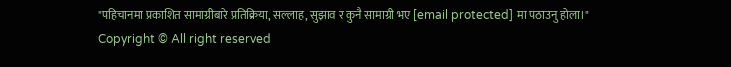"पहिचानमा प्रकाशित सामाग्रीबारे प्रतिक्रिया, सल्लाह, सुझाव र कुनै सामाग्री भए [email protected] मा पठाउनु होला।"
Copyright © All right reserved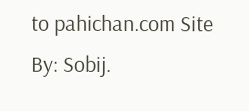to pahichan.com Site By: Sobij.